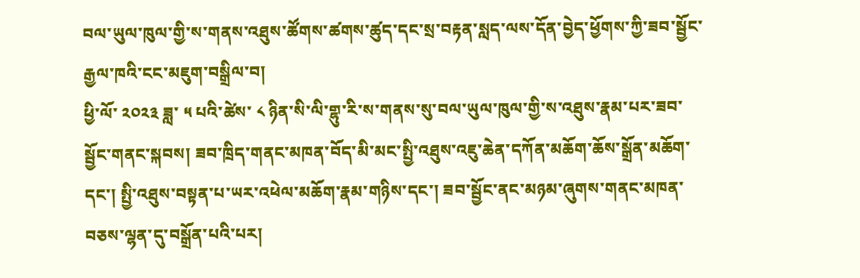བལ་ཡུལ་ཁུལ་གྱི་ས་གནས་འཐུས་ཚོགས་ཚགས་ཚུད་དང་སྲ་བརྟན་སླད་ལས་དོན་བྱེད་ཕྱོགས་ཀྱི་ཟབ་སྦྱོང་རྒྱལ་ཁའི་ངང་མཇུག་བསྒྲིལ་བ།
ཕྱི་ལོ་ ༢༠༢༣ ཟླ་ ༥ པའི་ཚེས་ ༨ ཉིན་སི་ལི་གྷུ་རི་ས་གནས་སུ་བལ་ཡུལ་ཁུལ་གྱི་ས་འཐུས་རྣམ་པར་ཟབ་སྦྱོང་གནང་སྐབས། ཟབ་ཁྲིད་གནང་མཁན་བོད་མི་མང་སྤྱི་འཐུས་འཇུ་ཆེན་དཀོན་མཆོག་ཆོས་སྒྲོན་མཆོག་དང་། སྤྱི་འཐུས་བསྟན་པ་ཡར་འཕེལ་མཆོག་རྣམ་གཉིས་དང་། ཟབ་སྦྱོང་ནང་མཉམ་ཞུགས་གནང་མཁན་བཅས་ལྷན་དུ་བསྒྲོན་པའི་པར།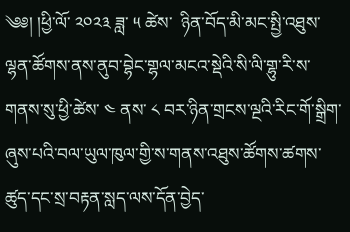༄༅། །ཕྱི་ལོ་ ༢༠༢༣ ཟླ་ ༥ ཚེས་  ཉིན་བོད་མི་མང་སྤྱི་འཐུས་ལྷན་ཚོགས་ནས་ནུབ་བྷེང་གྷལ་མངའ་སྡེའི་སི་ལི་གྷུ་རི་ས་གནས་སུ་ཕྱི་ཚེས་ ༤ ནས་ ༨ བར་ཉིན་གྲངས་ལྔའི་རིང་གོ་སྒྲིག་ཞུས་པའི་བལ་ཡུལ་ཁུལ་གྱི་ས་གནས་འཐུས་ཚོགས་ཚགས་ཚུད་དང་སྲ་བརྟན་སླད་ལས་དོན་བྱེད་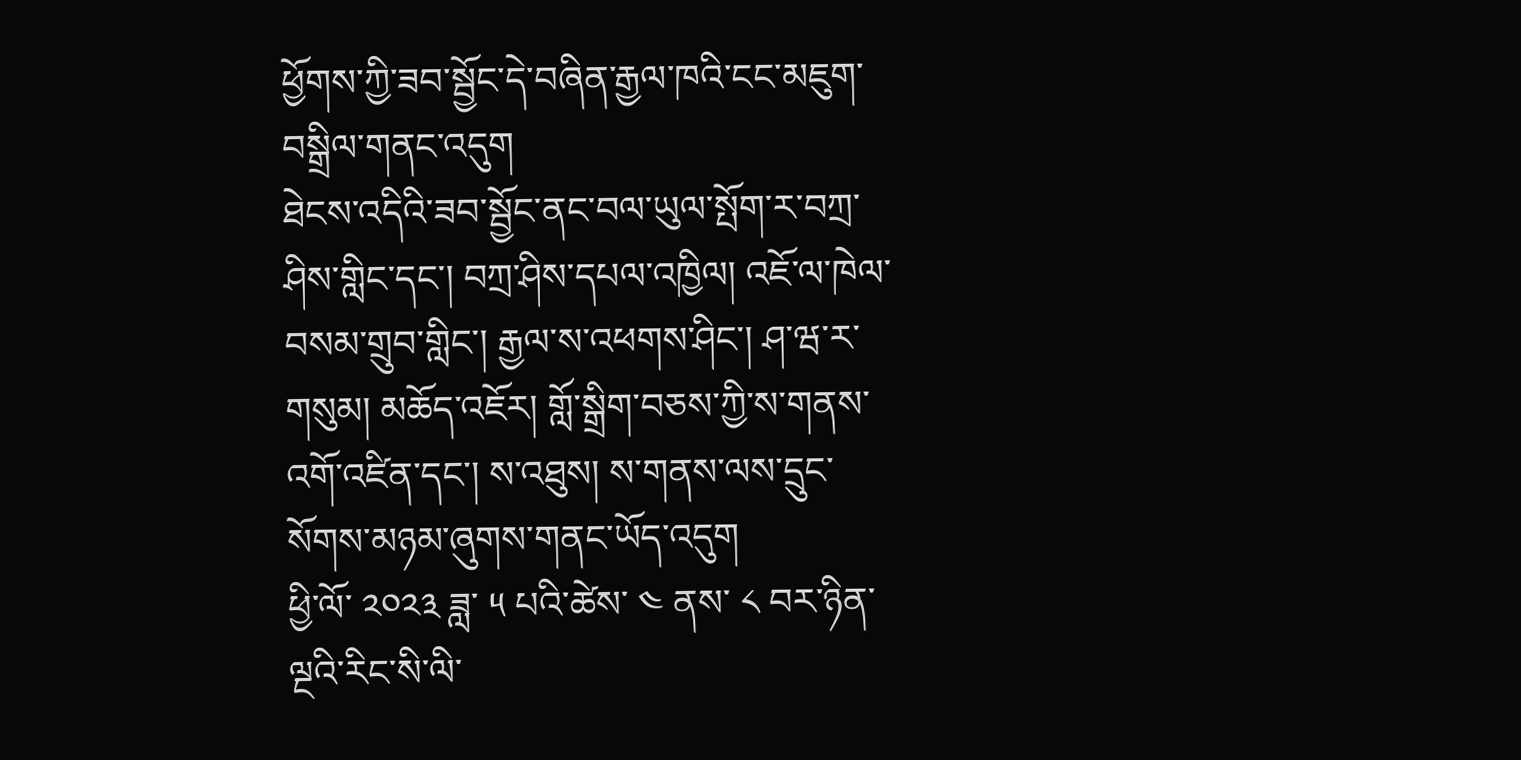ཕྱོགས་ཀྱི་ཟབ་སྦྱོང་དེ་བཞིན་རྒྱལ་ཁའི་ངང་མཇུག་བསྒྲིལ་གནང་འདུག
ཐེངས་འདིའི་ཟབ་སྦྱོང་ནང་བལ་ཡུལ་སྤོག་ར་བཀྲ་ཤིས་གླིང་དང་། བཀྲ་ཤིས་དཔལ་འཁྱིལ། འཇོ་ལ་ཁེལ་བསམ་གྲུབ་གླིང་། རྒྱལ་ས་འཕགས་ཤིང་། ཤ་ཝ་ར་གསུམ། མཆོད་འཇོར། གློ་སྒྲིག་བཅས་ཀྱི་ས་གནས་འགོ་འཛིན་དང་། ས་འཐུས། ས་གནས་ལས་དྲུང་སོགས་མཉམ་ཞུགས་གནང་ཡོད་འདུག
ཕྱི་ལོ་ ༢༠༢༣ ཟླ་ ༥ པའི་ཚེས་ ༤ ནས་ ༨ བར་ཉིན་ལྔའི་རིང་སི་ལི་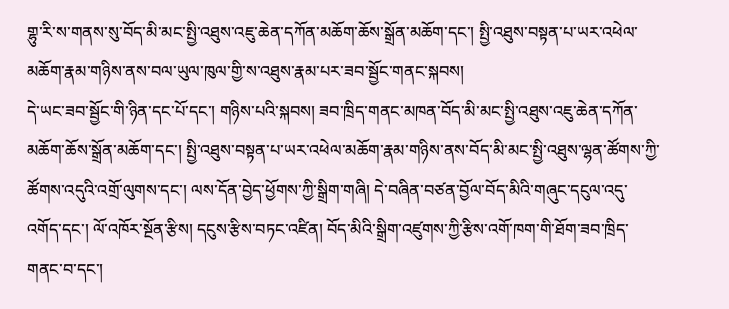གྷུ་རི་ས་གནས་སུ་བོད་མི་མང་སྤྱི་འཐུས་འཇུ་ཆེན་དཀོན་མཆོག་ཆོས་སྒྲོན་མཆོག་དང་། སྤྱི་འཐུས་བསྟན་པ་ཡར་འཕེལ་མཆོག་རྣམ་གཉིས་ནས་བལ་ཡུལ་ཁུལ་གྱི་ས་འཐུས་རྣམ་པར་ཟབ་སྦྱོང་གནང་སྐབས།
དེ་ཡང་ཟབ་སྦྱོང་གི་ཉིན་དང་པོ་དང་། གཉིས་པའི་སྐབས། ཟབ་ཁྲིད་གནང་མཁན་བོད་མི་མང་སྤྱི་འཐུས་འཇུ་ཆེན་དཀོན་མཆོག་ཆོས་སྒྲོན་མཆོག་དང་། སྤྱི་འཐུས་བསྟན་པ་ཡར་འཕེལ་མཆོག་རྣམ་གཉིས་ནས་བོད་མི་མང་སྤྱི་འཐུས་ལྷན་ཚོགས་ཀྱི་ཚོགས་འདུའི་འགྲོ་ལུགས་དང་། ལས་དོན་བྱེད་ཕྱོགས་ཀྱི་སྒྲིག་གཞི། དེ་བཞིན་བཙན་བྱོལ་བོད་མིའི་གཞུང་དངུལ་འདུ་འགོད་དང་། ལོ་འཁོར་སྔོན་རྩིས། དངུས་རྩིས་བཏང་འཛིན། བོད་མིའི་སྒྲིག་འཛུགས་ཀྱི་རྩིས་འགོ་ཁག་གི་ཐོག་ཟབ་ཁྲིད་གནང་བ་དང་།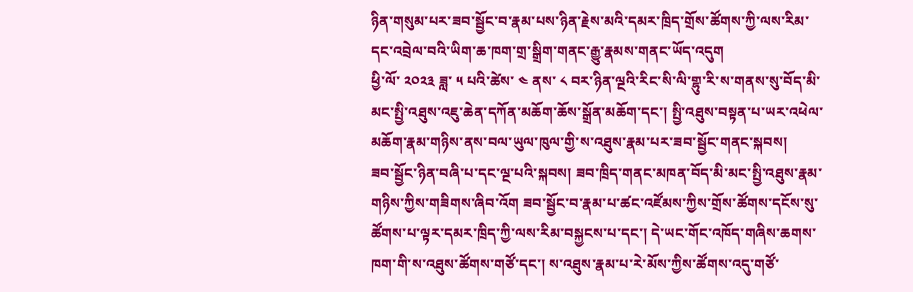ཉིན་གསུམ་པར་ཟབ་སྦྱོང་བ་རྣམ་པས་ཉིན་རྗེས་མའི་དམར་ཁྲིད་གྲོས་ཚོགས་ཀྱི་ལས་རིམ་དང་འབྲེལ་བའི་ཡིག་ཆ་ཁག་གྲ་སྒྲིག་གནང་རྒྱུ་རྣམས་གནང་ཡོད་འདུག
ཕྱི་ལོ་ ༢༠༢༣ ཟླ་ ༥ པའི་ཚེས་ ༤ ནས་ ༨ བར་ཉིན་ལྔའི་རིང་སི་ལི་གྷུ་རི་ས་གནས་སུ་བོད་མི་མང་སྤྱི་འཐུས་འཇུ་ཆེན་དཀོན་མཆོག་ཆོས་སྒྲོན་མཆོག་དང་། སྤྱི་འཐུས་བསྟན་པ་ཡར་འཕེལ་མཆོག་རྣམ་གཉིས་ནས་བལ་ཡུལ་ཁུལ་གྱི་ས་འཐུས་རྣམ་པར་ཟབ་སྦྱོང་གནང་སྐབས།
ཟབ་སྦྱོང་ཉིན་བཞི་པ་དང་ལྔ་པའི་སྐབས། ཟབ་ཁྲིད་གནང་མཁན་བོད་མི་མང་སྤྱི་འཐུས་རྣམ་གཉིས་ཀྱིས་གཟིགས་ཞིབ་འོག ཟབ་སྦྱོང་བ་རྣམ་པ་ཚང་འཛོམས་ཀྱིས་གྲོས་ཚོགས་དངོས་སུ་ཚོགས་པ་ལྟར་དམར་ཁྲིད་ཀྱི་ལས་རིམ་བསྐྱངས་པ་དང་། དེ་ཡང་གོང་འཁོད་གཞིས་ཆགས་ཁག་གི་ས་འཐུས་ཚོགས་གཙོ་དང་། ས་འཐུས་རྣམ་པ་རེ་མོས་ཀྱིས་ཚོགས་འདུ་གཙོ་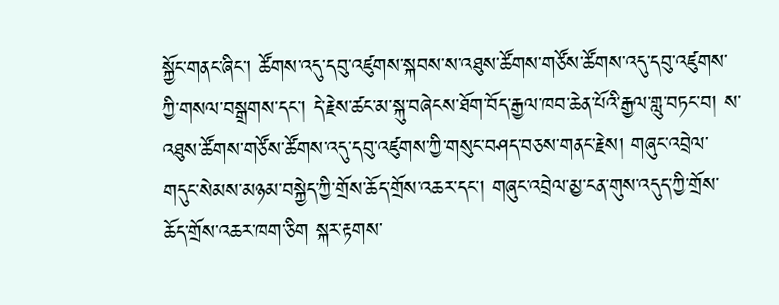སྐྱོང་གནང་ཞིང་། ཚོགས་འདུ་དབུ་འཛུགས་སྐབས་ས་འཐུས་ཚོགས་གཙོས་ཚོགས་འདུ་དབུ་འཛུགས་ཀྱི་གསལ་བསྒྲགས་དང་། དེ་རྗེས་ཚང་མ་སྐུ་བཞེངས་ཐོག་བོད་རྒྱལ་ཁབ་ཆེན་པོའི་རྒྱལ་གླུ་བཏང་བ། ས་འཐུས་ཚོགས་གཙོས་ཚོགས་འདུ་དབུ་འཛུགས་ཀྱི་གསུང་བཤད་བཅས་གནང་རྗེས། གཞུང་འབྲེལ་གདུང་སེམས་མཉམ་བསྐྱེད་ཀྱི་གྲོས་ཆོད་གྲོས་འཆར་དང་། གཞུང་འབྲེལ་མྱ་ངན་གུས་འདུད་ཀྱི་གྲོས་ཆོད་གྲོས་འཆར་ཁག་ཅིག སྐར་རྟགས་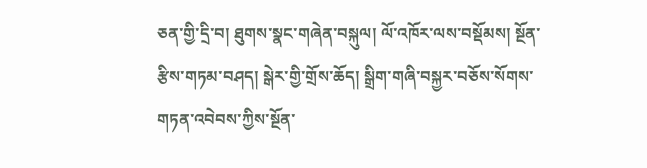ཅན་གྱི་དྲི་བ། ཐུགས་སྣང་གཞེན་བསྐུལ། ལོ་འཁོར་ལས་བསྡོམས། སྔོན་རྩིས་གཏམ་བཤད། སྒེར་གྱི་གྲོས་ཆོད། སྒྲིག་གཞི་བསྐྱར་བཅོས་སོགས་གཏན་འབེབས་ཀྱིས་སྔོན་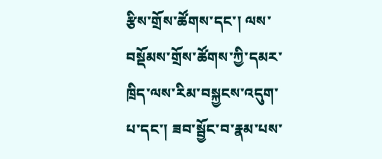རྩིས་གྲོས་ཚོགས་དང་། ལས་བསྡོམས་གྲོས་ཚོགས་ཀྱི་དམར་ཁྲིད་ལས་རིམ་བསྐྱངས་འདུག་པ་དང་། ཟབ་སྦྱོང་བ་རྣམ་པས་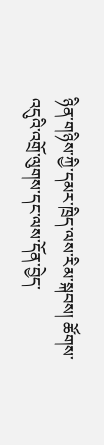ཉིན་གཉིས་ཀྱི་དམར་ཁྲིད་ལས་རིམ་སྐབས། ཚོགས་འདུའི་འགྲོ་ལུགས་དང་ལས་དོན་བྱེད་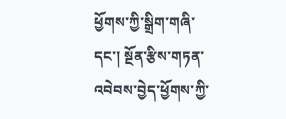ཕྱོགས་ཀྱི་སྒྲིག་གཞི་དང་། སྔོན་རྩིས་གཏན་འབེབས་བྱེད་ཕྱོགས་ཀྱི་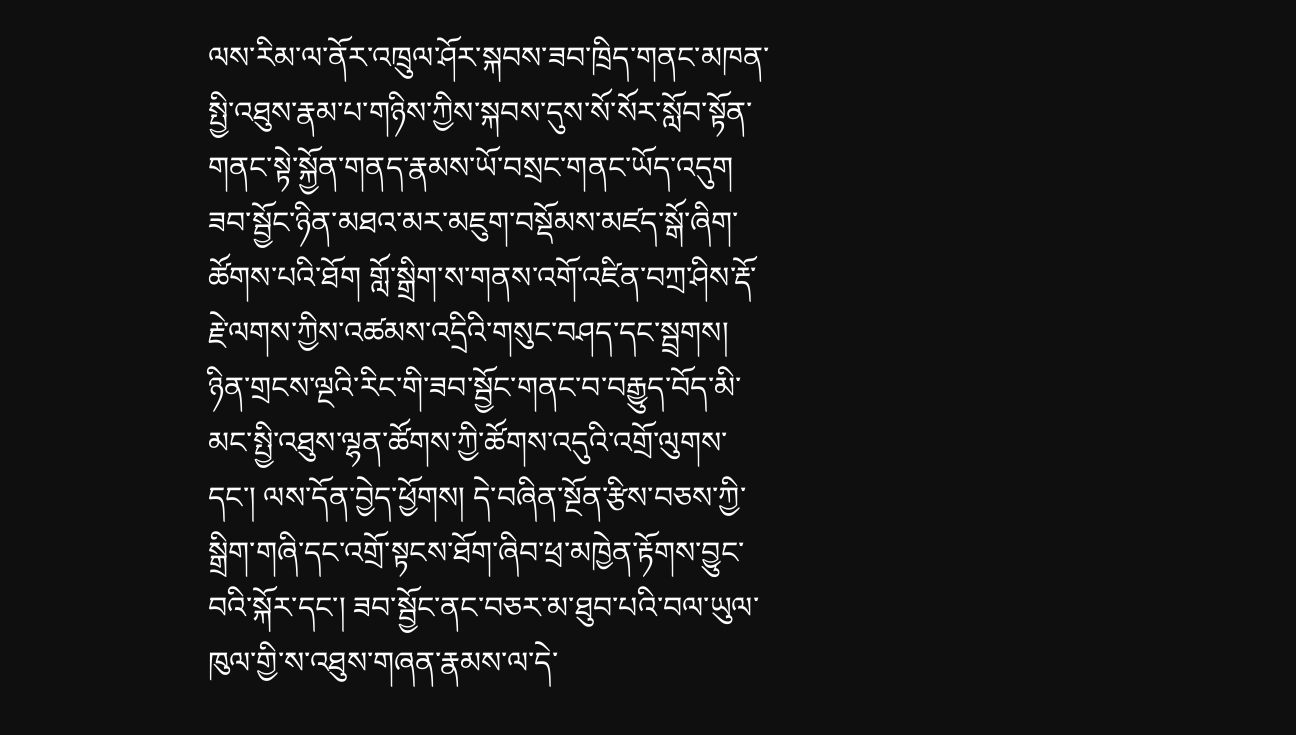ལས་རིམ་ལ་ནོར་འཁྲུལ་ཤོར་སྐབས་ཟབ་ཁྲིད་གནང་མཁན་སྤྱི་འཐུས་རྣམ་པ་གཉིས་ཀྱིས་སྐབས་དུས་སོ་སོར་སློབ་སྟོན་གནང་སྟེ་སྐྱོན་གནད་རྣམས་ཡོ་བསྲང་གནང་ཡོད་འདུག
ཟབ་སྦྱོང་ཉིན་མཐའ་མར་མཇུག་བསྡོམས་མཛད་སྒོ་ཞིག་ཚོགས་པའི་ཐོག གློ་སྒྲིག་ས་གནས་འགོ་འཛིན་བཀྲ་ཤིས་རྡོ་རྗེ་ལགས་ཀྱིས་འཚམས་འདྲིའི་གསུང་བཤད་དང་སྦྲགས། ཉིན་གྲངས་ལྔའི་རིང་གི་ཟབ་སྦྱོང་གནང་བ་བརྒྱུད་བོད་མི་མང་སྤྱི་འཐུས་ལྷན་ཚོགས་ཀྱི་ཚོགས་འདུའི་འགྲོ་ལུགས་དང་། ལས་དོན་བྱེད་ཕྱོགས། དེ་བཞིན་སྔོན་རྩིས་བཅས་ཀྱི་སྒྲིག་གཞི་དང་འགྲོ་སྟངས་ཐོག་ཞིབ་ཕྲ་མཁྱེན་རྟོགས་བྱུང་བའི་སྐོར་དང་། ཟབ་སྦྱོང་ནང་བཅར་མ་ཐུབ་པའི་བལ་ཡུལ་ཁུལ་གྱི་ས་འཐུས་གཞན་རྣམས་ལ་དེ་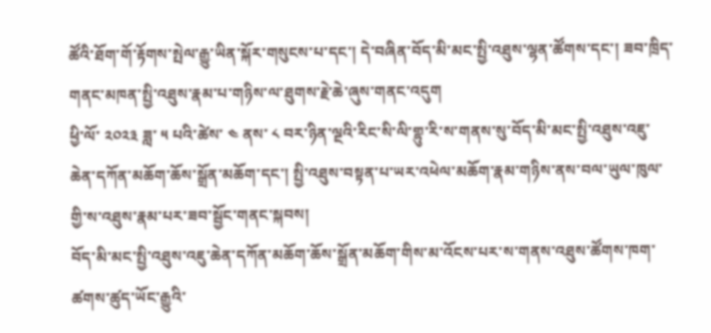ཚོའི་ཐོག་གོ་རྟོགས་སྤེལ་རྒྱུ་ཡིན་སྐོར་གསུངས་པ་དང་། དེ་བཞིན་བོད་མི་མང་སྤྱི་འཐུས་ལྷན་ཚོགས་དང་། ཟབ་ཁྲིད་གནང་མཁན་སྤྱི་འཐུས་རྣམ་པ་གཉིས་ལ་ཐུགས་རྗེ་ཆེ་ཞུས་གནང་འདུག
ཕྱི་ལོ་ ༢༠༢༣ ཟླ་ ༥ པའི་ཚེས་ ༤ ནས་ ༨ བར་ཉིན་ལྔའི་རིང་སི་ལི་གྷུ་རི་ས་གནས་སུ་བོད་མི་མང་སྤྱི་འཐུས་འཇུ་ཆེན་དཀོན་མཆོག་ཆོས་སྒྲོན་མཆོག་དང་། སྤྱི་འཐུས་བསྟན་པ་ཡར་འཕེལ་མཆོག་རྣམ་གཉིས་ནས་བལ་ཡུལ་ཁུལ་གྱི་ས་འཐུས་རྣམ་པར་ཟབ་སྦྱོང་གནང་སྐབས།
བོད་མི་མང་སྤྱི་འཐུས་འཇུ་ཆེན་དཀོན་མཆོག་ཆོས་སྒྲོན་མཆོག་གིས་མ་འོངས་པར་ས་གནས་འཐུས་ཚོགས་ཁག་ཚགས་ཚུད་ཡོང་རྒྱུའི་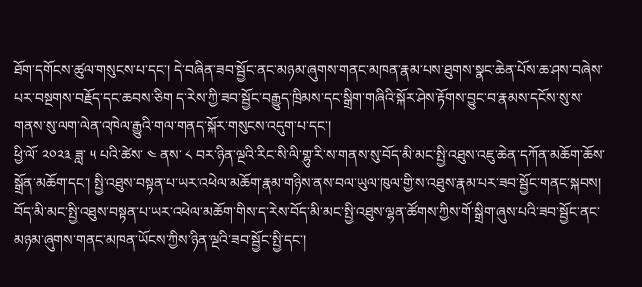ཐོག་དགོངས་ཚུལ་གསུངས་པ་དང་། དེ་བཞིན་ཟབ་སྦྱོང་ནང་མཉམ་ཞུགས་གནང་མཁན་རྣམ་པས་ཐུགས་སྣང་ཆེན་པོས་ཆ་ཤས་བཞེས་པར་བསྔགས་བརྗོད་དང་ཆབས་ཅིག ད་རེས་ཀྱི་ཟབ་སྦྱོང་བརྒྱུད་ཁྲིམས་དང་སྒྲིག་གཞིའི་སྐོར་ཤེས་རྟོགས་བྱུང་བ་རྣམས་དངོས་སུ་ས་གནས་སུ་ལག་ལེན་འཁེལ་རྒྱུའི་གལ་གནད་སྐོར་གསུངས་འདུག་པ་དང་།
ཕྱི་ལོ་ ༢༠༢༣ ཟླ་ ༥ པའི་ཚེས་ ༤ ནས་ ༨ བར་ཉིན་ལྔའི་རིང་སི་ལི་གྷུ་རི་ས་གནས་སུ་བོད་མི་མང་སྤྱི་འཐུས་འཇུ་ཆེན་དཀོན་མཆོག་ཆོས་སྒྲོན་མཆོག་དང་། སྤྱི་འཐུས་བསྟན་པ་ཡར་འཕེལ་མཆོག་རྣམ་གཉིས་ནས་བལ་ཡུལ་ཁུལ་གྱི་ས་འཐུས་རྣམ་པར་ཟབ་སྦྱོང་གནང་སྐབས།
བོད་མི་མང་སྤྱི་འཐུས་བསྟན་པ་ཡར་འཕེལ་མཆོག་གིས་ད་རེས་བོད་མི་མང་སྤྱི་འཐུས་ལྷན་ཚོགས་ཀྱིས་གོ་སྒྲིག་ཞུས་པའི་ཟབ་སྦྱོང་ནང་མཉམ་ཞུགས་གནང་མཁན་ཡོངས་ཀྱིས་ཉིན་ལྔའི་ཟབ་སྦྱོང་སྤྱི་དང་།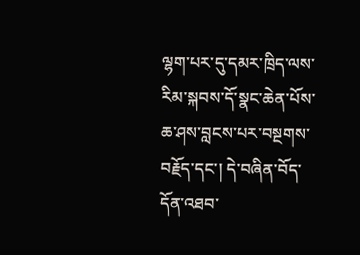ལྷག་པར་དུ་དམར་ཁྲིད་ལས་རིམ་སྐབས་དོ་སྣང་ཆེན་པོས་ཆ་ཤས་བླངས་པར་བསྔགས་བརྗོད་དང་། དེ་བཞིན་བོད་དོན་འཐབ་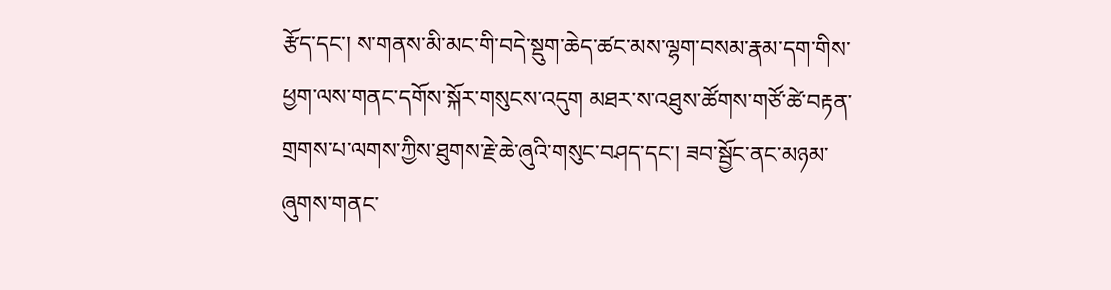རྩོད་དང་། ས་གནས་མི་མང་གི་བདེ་སྡུག་ཆེད་ཚང་མས་ལྷག་བསམ་རྣམ་དག་གིས་ཕྱག་ལས་གནང་དགོས་སྐོར་གསུངས་འདུག མཐར་ས་འཐུས་ཚོགས་གཙོ་ཚེ་བརྟན་གྲགས་པ་ལགས་ཀྱིས་ཐུགས་རྗེ་ཆེ་ཞུའི་གསུང་བཤད་དང་། ཟབ་སྦྱོང་ནང་མཉམ་ཞུགས་གནང་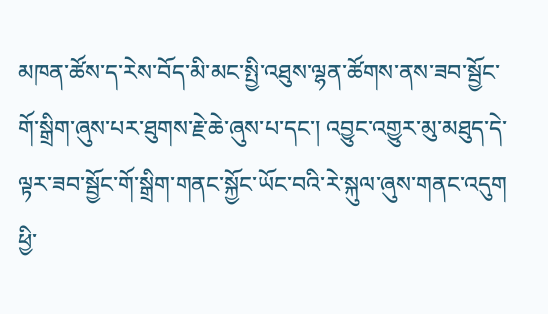མཁན་ཚོས་ད་རེས་བོད་མི་མང་སྤྱི་འཐུས་ལྷན་ཚོགས་ནས་ཟབ་སྦྱོང་གོ་སྒྲིག་ཞུས་པར་ཐུགས་རྗེ་ཆེ་ཞུས་པ་དང་། འབྱུང་འགྱུར་མུ་མཐུད་དེ་ལྟར་ཟབ་སྦྱོང་གོ་སྒྲིག་གནང་སྐྱོང་ཡོང་བའི་རེ་སྐུལ་ཞུས་གནང་འདུག
ཕྱི་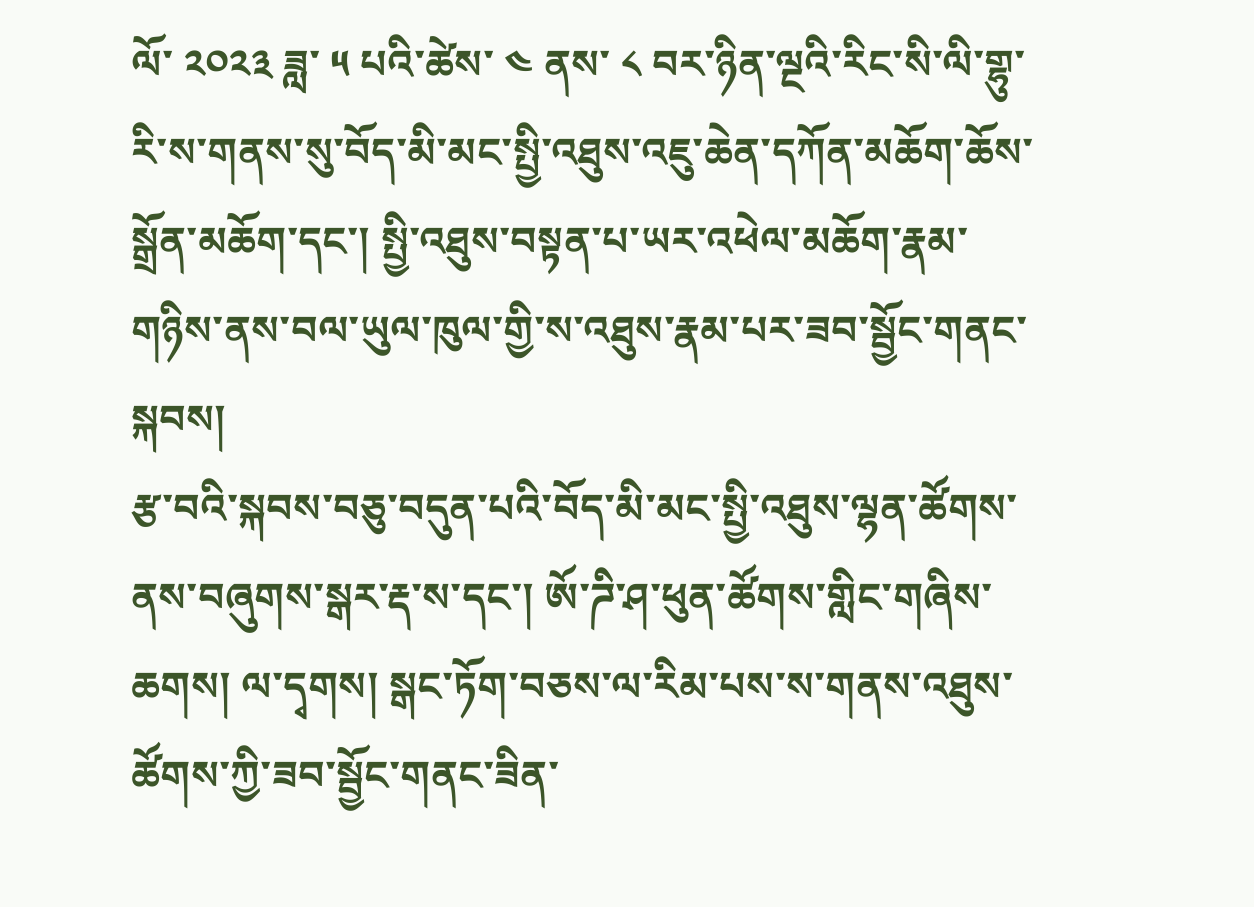ལོ་ ༢༠༢༣ ཟླ་ ༥ པའི་ཚེས་ ༤ ནས་ ༨ བར་ཉིན་ལྔའི་རིང་སི་ལི་གྷུ་རི་ས་གནས་སུ་བོད་མི་མང་སྤྱི་འཐུས་འཇུ་ཆེན་དཀོན་མཆོག་ཆོས་སྒྲོན་མཆོག་དང་། སྤྱི་འཐུས་བསྟན་པ་ཡར་འཕེལ་མཆོག་རྣམ་གཉིས་ནས་བལ་ཡུལ་ཁུལ་གྱི་ས་འཐུས་རྣམ་པར་ཟབ་སྦྱོང་གནང་སྐབས།
རྩ་བའི་སྐབས་བཅུ་བདུན་པའི་བོད་མི་མང་སྤྱི་འཐུས་ལྷན་ཚོགས་ནས་བཞུགས་སྒར་རྡ་ས་དང་། ཨོ་ཌི་ཤ་ཕུན་ཚོགས་གླིང་གཞིས་ཆགས། ལ་དྭགས། སྒང་ཏོག་བཅས་ལ་རིམ་པས་ས་གནས་འཐུས་ཚོགས་ཀྱི་ཟབ་སྦྱོང་གནང་ཟིན་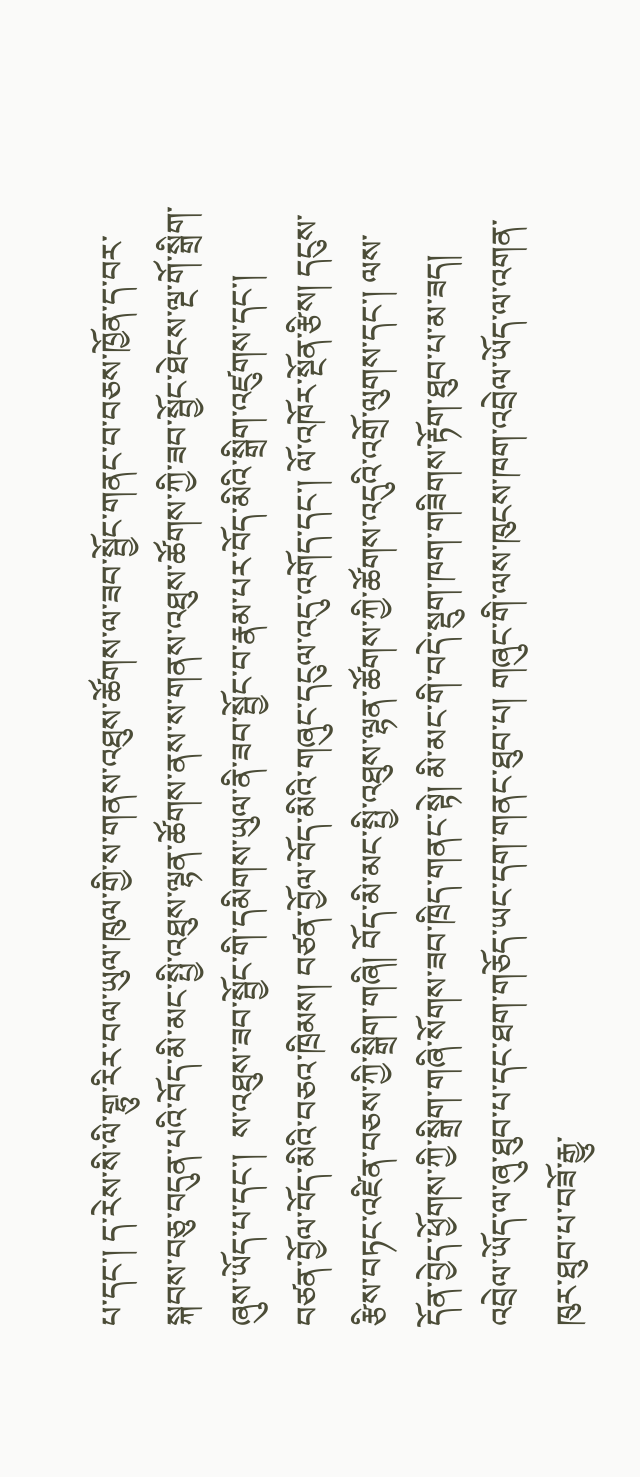པ་དང་། ད་རེས་སི་ལི་གྷུ་རིར་བལ་ཡུལ་ཁུལ་གྱི་ས་གནས་འཐུས་ཚོགས་ལ་ཟབ་སྦྱོང་གནང་བ་བཅས་ཁྱོན་ད་བར་སྐབས་བཅུ་བདུན་པའི་བོད་མི་མང་སྤྱི་འཐུས་ལྷན་ཚོགས་ནས་ས་གནས་འཐུས་ཚོགས་ཀྱི་ཟབ་སྦྱོང་ཐེངས་ལྔ་གོ་སྒྲིག་ཞུས་ཡོད་པ་དང་།  ས་འཐུས་ཟབ་སྦྱོང་གི་དམིགས་ཡུལ་ནི་ཟབ་སྦྱོང་བ་རྣམ་པར་བོད་མིའི་སྒྲིག་འཛུགས་དང་། བཙན་བྱོལ་བོད་མིའི་བཅའ་ཁྲིམས། བཙན་བྱོལ་བོད་མིའི་གཞུང་དངུལ་འདུ་འགོད་དང་། ལོ་འཁོར་སྔོན་རྩིས། དངུས་རྩིས་བཏང་འཛིན་བཅས་ཀྱི་སྒྲིག་གཞི། བོད་མི་མང་སྤྱི་འཐུས་ལྷན་ཚོགས་ཀྱི་ཚོགས་འདུའི་འགྲོ་ལུགས་དང་། ལས་དོན་བྱེད་ཕྱོགས་ཀྱི་སྒྲིག་གཞི་སོགས་ཟབ་ཁྲིད་གནང་སྟེ། མི་མང་གི་བདེ་སྡུག་ཁག་གཟིགས་རྟོག་ཐུབ་པ་མ་ཟད། འབྲེལ་ཡོད་ལ་ཞུ་ཐུབ་པ་དང་ཐག་གཅོད་ཡང་དག་གནང་ཐུབ་པ། གཞུང་གི་ལས་ཁུངས་ཁག་འབྲེལ་ཡོད་ལ་འགན་ཁུར་ཐུབ་པ་བཟོ་རྒྱུ་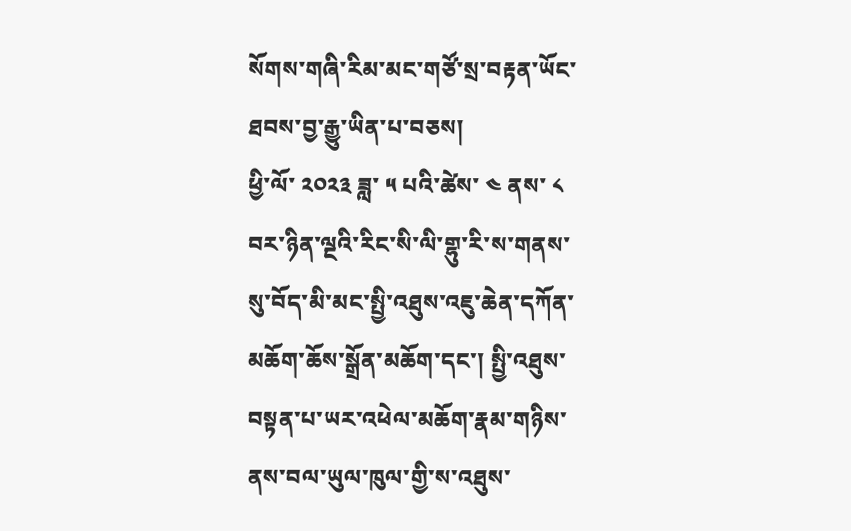སོགས་གཞི་རིམ་མང་གཙོ་སྲ་བརྟན་ཡོང་ཐབས་བྱ་རྒྱུ་ཡིན་པ་བཅས།
ཕྱི་ལོ་ ༢༠༢༣ ཟླ་ ༥ པའི་ཚེས་ ༤ ནས་ ༨ བར་ཉིན་ལྔའི་རིང་སི་ལི་གྷུ་རི་ས་གནས་སུ་བོད་མི་མང་སྤྱི་འཐུས་འཇུ་ཆེན་དཀོན་མཆོག་ཆོས་སྒྲོན་མཆོག་དང་། སྤྱི་འཐུས་བསྟན་པ་ཡར་འཕེལ་མཆོག་རྣམ་གཉིས་ནས་བལ་ཡུལ་ཁུལ་གྱི་ས་འཐུས་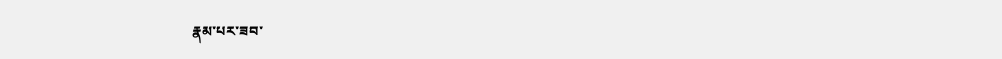རྣམ་པར་ཟབ་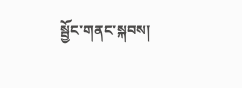སྦྱོང་གནང་སྐབས།